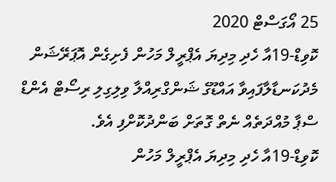25 އޯގަސްޓް 2020
ކޮވިޑް-19އާ ހެދި މިދިޔަ އެޕްރީލް މަހުން ފެށިގެން އޮޕަރޭޝަން މެދުކަނޑާލާފައިވާ އައްޑޫގެ ޝަންގްރިއްލާ ވިލިގިލި ރިސޯޓް އެންޑް ސްޕާ މުއްދަތެއް ނެތް ގޮތަށް ބަންދުކޮށްފި އެވެ.
ކޮވިޑް-19އާ ހެދި މިދިޔަ އެޕްރީލް މަހުން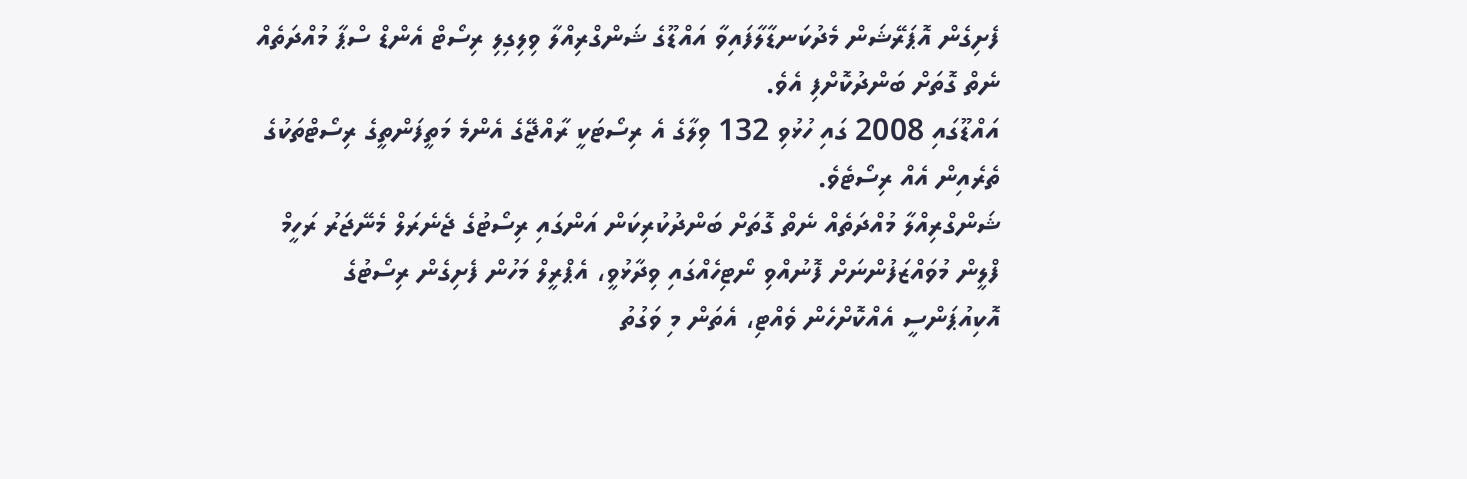ފެށިގެން އޮޕަރޭޝަން މެދުކަނޑާލާފައިވާ އައްޑޫގެ ޝަންގްރިއްލާ ވިލިގިލި ރިސޯޓް އެންޑް ސްޕާ މުއްދަތެއް ނެތް ގޮތަށް ބަންދުކޮށްފި އެވެ.
އައްޑޫގައި 2008 ގައި ހުޅުވި 132 ވިލާގެ އެ ރިސޯޓަކީ ރާއްޖޭގެ އެންމެ މަތީފަންތީގެ ރިސޯޓްތަކުގެ ތެރެއިން އެއް ރިސޯޓެވެ.
ޝަންގްރިއްލާ މުއްދަތެއް ނެތް ގޮތަށް ބަންދުކުރިކަން އަންގައި ރިސޯޓުގެ ޖެނެރަލް މެނޭޖަރު ރަހީމް ފްލީން މުވައްޒަފުންނަށް ފޮނުއްވި ނޯޓިހެއްގައި ވިދާޅުވީ، އެޕްރީލް މަހުން ފެށިގެން ރިސޯޓުގެ އޮކިއުޕަންސީ އެއްކޮށްހެން ވެއްޓި، އެތަން މި ވަގުތު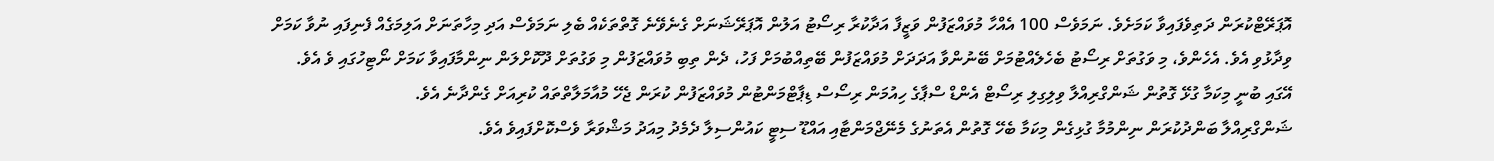އޮޕަރޭޓްކުރަން ދަތިވެފައިވާ ކަމަށެވެ. ނަމަވެސް 100 އެއްހާ މުވައްޒަފުން ވަޒީފާ އަދާކުރާ ރިސޯޓު އަލުން އޮޕަރޭޝަނަށް ގެނެވޭނެ ގޮތްތަކެއް ބެލި ނަމަވެސް އަދި މިހާތަނަށް އަލިމަގެއް ފެނިފައި ނުވާ ކަމަށް ވިދާޅުވި އެވެ. އެހެންވެ، މި ވަގުތަށް ރިސޯޓު ބެހެލެއްޓުމަށް ބޭނުންވާ އަދަދަށް މުވައްޒަފުން ބޭތިއްބުމަށް ފަހު، ދެން ތިބި މުވައްޒަފުން މި ވަގުތަށް ދޫކޮށްލަން ނިންމާފައިވާ ކަމަށް ނޯޓިހުގައި ވެ އެވެ.
އޭގައި ބުނީ މިކަމާ ގުޅޭ ގޮތުން ޝަންގްރިއްލާ ވިލިގިލި ރިސޯޓް އެންޑް ސްޕާގެ ހިއުމަން ރިސޯސް ޑިޕާޓްމަންޓުން މުވައްޒަފުން ކުރަން ޖެހޭ މުއާމަލާތްތައް ކުރިއަށް ގެންދާނެ އެވެ.
ޝަންގްރިއްލާ ބަންދުކުރަން ނިންމުމާ ގުޅިގެން މިކަމާ ބެހޭ ގޮތުން އެތަނުގެ މެނޭޖްމަންޓާއި އައްޑޫ ސިޓީ ކައުންސިލާ ދެމެދު މިއަދު މަޝްވަރާ ވެސްކޮށްފައިވެ އެވެ.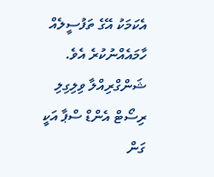އެކަމަކު އޭގެ ތަފުސީލެއް ހާމައެއްނުކުރެ އެވެ.
ޝަންގްރިއްލާ ވިލިގިލި ރިސޯޓް އެންޑް ސްޕާ އަކީ ގަން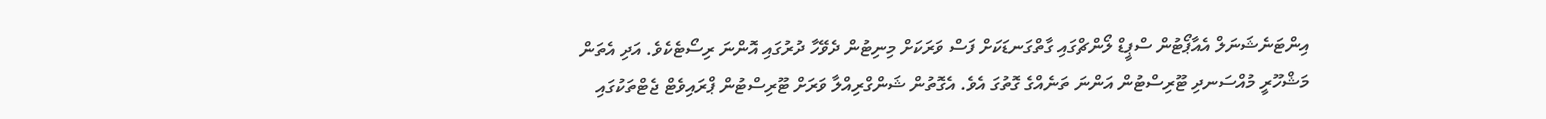އިންޓަނެޝަނަލް އެއާޕޯޓުން ސްޕީޑް ލޯންޗްގައި ގާތްގަނޑަކަށް ފަސް ވަރަކަށް މިނިޓުން ދެވޭހާ ދުރުގައި އޮންނަ ރިސޯޓެކެވެ. އަދި އެތަން މަޝްހޫރީ މުއްސަނދި ޓޫރިސްޓުން އަންނަ ތަނެއްގެ ގޮތުގަ އެވެ. އެގޮތުން ޝަންގްރިއްލާ ވަރަށް ޓޫރިސްޓުން ޕްރައިވެޓް ޖެޓްތަކުގައި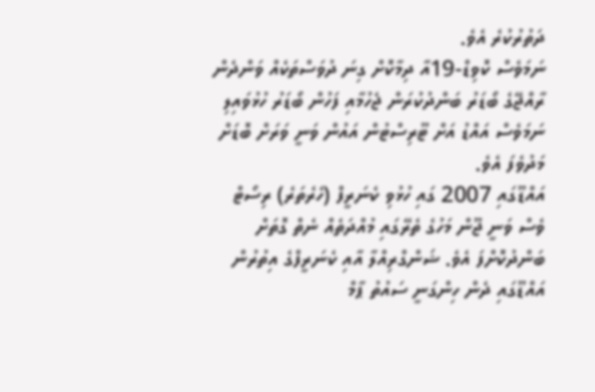ދަތުރުކުރެ އެވެ.
ނަމަވެސް ކޮވިޑް-19އާ ދިމާކޮށް ގިނަ ދުވަސްތަކެއް ވަންދެން ރާއްޖޭގެ ބޯޑަރު ބަންދުކުރަން ޖެހުމާއި ފަހުން ބޯޑަރު ހުޅުވައިލި ނަމަވެސް އައްޑު އަށް ޓޫރިސްޓުން އައުން ވަނީ ވަރަށް ބޮޑަށް މަދުވެފަ އެވެ.
އައްޑޫގައި 2007 ގައި ހުޅުވި ކެނަރީފް (ހެރެތަރެ) ރިސޯޓް ވެސް ވަނީ ޖޫން މަހުގެ ތެރޭގައި މުއްދަތެއް ނެތް ގޮތަށް ބަންދުކޮށްފަ އެވެ. ޝަންގްރިއްލާ އާއި ކެނަރީފްގެ އިތުރުން އައްޑޫގައި ދެން ހިންގަނީ ސައުތު ޕާމް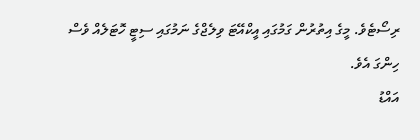ރިސޯޓެވެ. މީގެ އިތުރުން ގަމުގައި އީކްއޭޓަ ވިލެޖްގެ ނަމުގައި ސިޓީ ހޮޓަލެއް ވެސް ހިންގަ އެވެ.
އައްޑު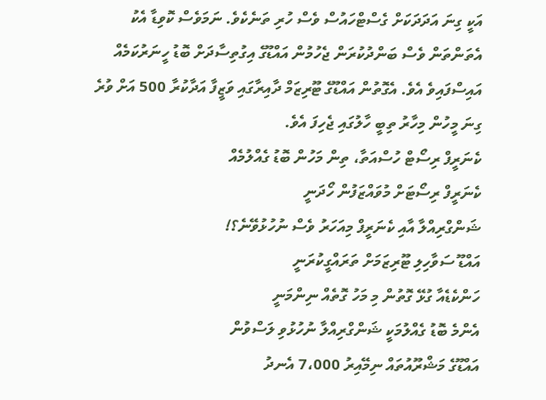އަކީ ގިނަ އަދަދަކަށް ގެސްޓްހައުސް ވެސް ހުރި ތަނެކެވެ. ނަމަވެސް ކޮވިޑާ އެކު އެތަންތަން ވެސް ބަންދުކުރަން ޖެހުމުން އައްޑޫގެ އިގުތިސާދަށް ބޮޑު ހީނަރުކަމެއް އައިސްފައިވެ އެވެ. އެގޮތުން އައްޑޫގެ ޓޫރިޒަމް ދާއިރާގައި ވަޒީފާ އަދާކުރާ 500 އަށް ވުރެ ގިނަ މީހުން މިހާރު ތިބީ ހާލުގައި ޖެހިފަ އެވެ.
ކެނަރީފް ރިސޯޓް ހުސްއަތާ، ތިން މަހުން ބޮޑު ގެއްލުމެއް
ކެނަރީފް ރިސޯޓަށް މުވައްޒަފުން ހޯދަނީ
ޝަންގްރިއްލާ އާއި ކެނަރީފް މިއަހަރު ވެސް ނުހުޅުވޭނެ؟!
އައްޑޫ ސަވާހިލި ޓޫރިޒަމަށް ތަރައްގީކުރަނީ
ހަންކެޑެއާ ގުޅޭ ގޮތުން މި މަހު ގޮތެއް ނިންމަނީ
އެންމެ ބޮޑު ގެއްލުމަކީ ޝަންގްރިއްލާ ނުހުޅުވި ލަސްވުން
އައްޑޫގެ މަޝްރޫއުތައް ނިމޭއިރު 7،000 އެނދު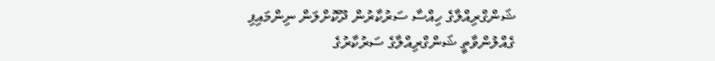ޝަންގްރިއްލާގެ ހިއްސާ ސަރުކާރުން ދޫކޮށްލަން ނިންމައިފި
ގެއްލުންވާތީ ޝަންގްރިއްލާގެ ސަރުކާރުގެ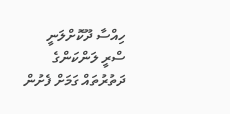ހިއްސާ ދޫކޮށްލަނީ
ސްރީ ލަންކަންގެ ދަތުރުތައް ގަމަށް ފެށުން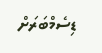ޑިސެމްބަރަށް